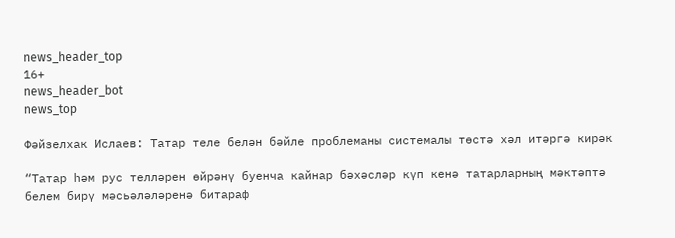news_header_top
16+
news_header_bot
news_top

Фәйзелхак Ислаев: Татар теле белән бәйле проблеманы системалы төстә хәл итәргә кирәк

“Татар һәм рус телләрен өйрәнү буенча кайнар бәхәсләр күп кенә татарларның мәктәптә белем бирү мәсьәләләренә битараф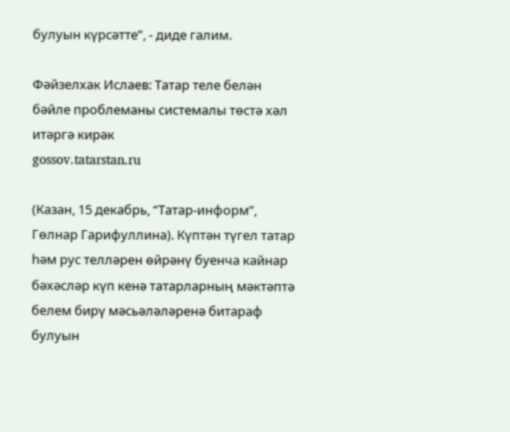булуын күрсәтте”, - диде галим.

Фәйзелхак Ислаев: Татар теле белән бәйле проблеманы системалы төстә хәл итәргә кирәк
gossov.tatarstan.ru

(Казан, 15 декабрь, “Татар-информ”, Гөлнар Гарифуллина). Күптән түгел татар һәм рус телләрен өйрәнү буенча кайнар бәхәсләр күп кенә татарларның мәктәптә белем бирү мәсьәләләренә битараф булуын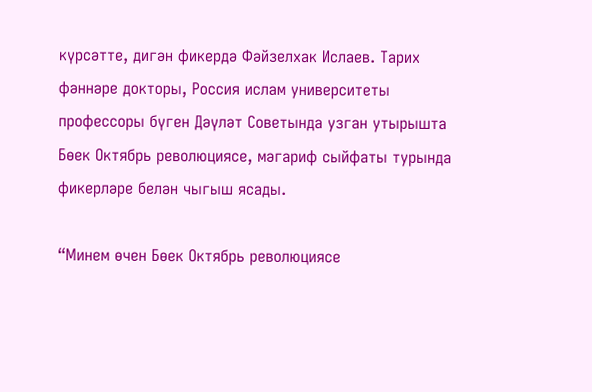күрсәтте, дигән фикердә Фәйзелхак Ислаев. Тарих фәннәре докторы, Россия ислам университеты профессоры бүген Дәүләт Советында узган утырышта Бөек Октябрь революциясе, мәгариф сыйфаты турында фикерләре белән чыгыш ясады.

“Минем өчен Бөек Октябрь революциясе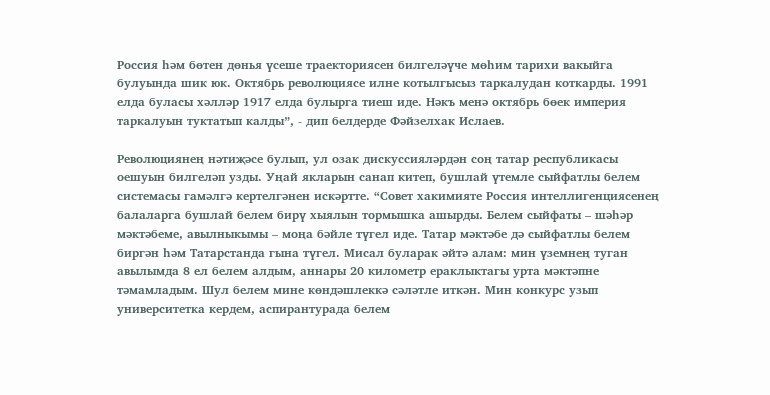Россия һәм бөтен дөнья үсеше траекториясен билгеләүче мөһим тарихи вакыйга булуында шик юк. Октябрь революциясе илне котылгысыз таркалудан коткарды. 1991 елда буласы хәлләр 1917 елда булырга тиеш иде. Нәкъ менә октябрь бөек империя таркалуын туктатып калды”, - дип белдерде Фәйзелхак Ислаев.

Революциянең нәтиҗәсе булып, ул озак дискуссияләрдән соң татар республикасы оешуын билгеләп узды. Уңай якларын санап китеп, бушлай үтемле сыйфатлы белем системасы гамәлгә кертелгәнен искәртте. “Совет хакимияте Россия интеллигенциясенең балаларга бушлай белем бирү хыялын тормышка ашырды. Белем сыйфаты – шәһәр мәктәбеме, авылныкымы – моңа бәйле түгел иде. Татар мәктәбе дә сыйфатлы белем биргән һәм Татарстанда гына түгел. Мисал буларак әйтә алам: мин үземнең туган авылымда 8 ел белем алдым, аннары 20 километр ераклыктагы урта мәктәпне тәмамладым. Шул белем мине көндәшлеккә сәләтле иткән. Мин конкурс узып университетка кердем, аспирантурада белем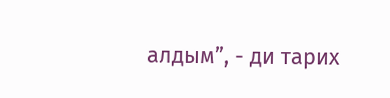алдым”, - ди тарих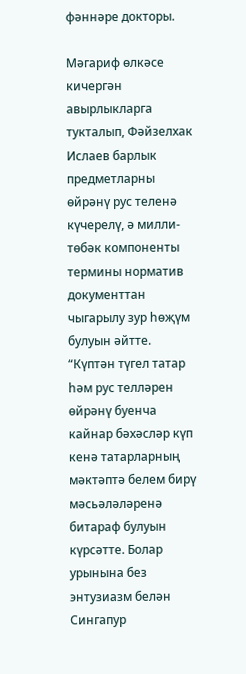фәннәре докторы.

Мәгариф өлкәсе кичергән авырлыкларга тукталып, Фәйзелхак Ислаев барлык предметларны өйрәнү рус теленә күчерелү, ә милли-төбәк компоненты термины норматив документтан чыгарылу зур һөҗүм булуын әйтте. “Күптән түгел татар һәм рус телләрен өйрәнү буенча кайнар бәхәсләр күп кенә татарларның мәктәптә белем бирү мәсьәләләренә битараф булуын күрсәтте. Болар урынына без энтузиазм белән Сингапур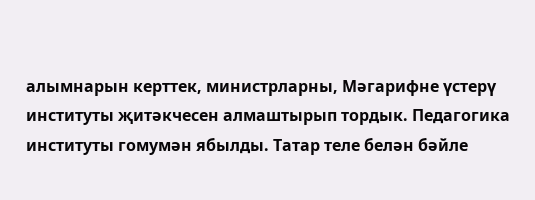алымнарын керттек, министрларны, Мәгарифне үстерү институты җитәкчесен алмаштырып тордык. Педагогика институты гомумән ябылды. Татар теле белән бәйле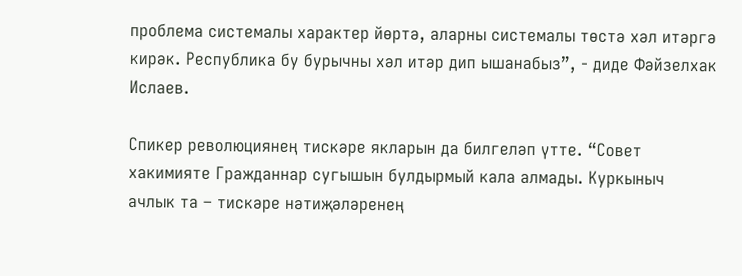проблема системалы характер йөртә, аларны системалы төстә хәл итәргә кирәк. Республика бу бурычны хәл итәр дип ышанабыз”, - диде Фәйзелхак Ислаев.

Спикер революциянең тискәре якларын да билгеләп үтте. “Совет хакимияте Гражданнар сугышын булдырмый кала алмады. Куркыныч ачлык та – тискәре нәтиҗәләренең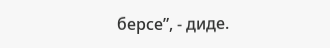берсе”, - диде.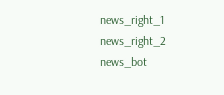news_right_1
news_right_2
news_bot